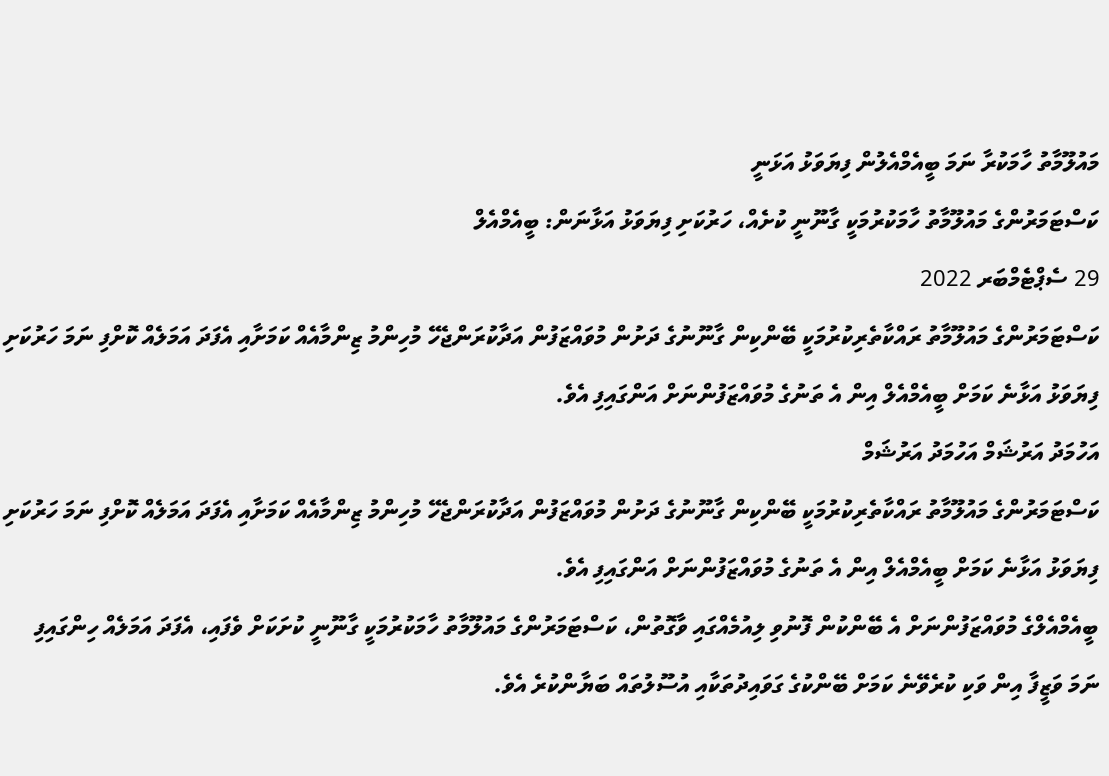މައުލޫމާތު ހާމަކުރާ ނަމަ ބީއެމްއެލުން ފިޔަވަޅު އަޅަނީ
ކަސްޓަމަރުންގެ މައުލޫމާތު ހާމަކުރުމަކީ ގާނޫނީ ކުށެއް، ހަރުކަށި ފިޔަވަޅު އަޅާނަން: ބީއެމްއެލް
29 ސެޕްޓެމްބަރ 2022
ކަސްޓަމަރުންގެ މައުލޫމާތު ރައްކާތެރިކުރުމަކީ ބޭންކިން ގާނޫނުގެ ދަށުން މުވައްޒަފުން އަދާކުރަންޖެހޭ މުހިންމު ޒިންމާއެއް ކަމަށާއި އެފަދަ އަމަލެއް ކޮށްފި ނަމަ ހަރުކަށި ފިޔަވަޅު އަޅާނެ ކަމަށް ބީއެމްއެލް އިން އެ ތަނުގެ މުވައްޒަފުންނަށް އަންގައިފި އެވެ.
އަހުމަދު އަރުޝަމް އަހުމަދު އަރުޝަމް
ކަސްޓަމަރުންގެ މައުލޫމާތު ރައްކާތެރިކުރުމަކީ ބޭންކިން ގާނޫނުގެ ދަށުން މުވައްޒަފުން އަދާކުރަންޖެހޭ މުހިންމު ޒިންމާއެއް ކަމަށާއި އެފަދަ އަމަލެއް ކޮށްފި ނަމަ ހަރުކަށި ފިޔަވަޅު އަޅާނެ ކަމަށް ބީއެމްއެލް އިން އެ ތަނުގެ މުވައްޒަފުންނަށް އަންގައިފި އެވެ.
ބީއެމްއެލްގެ މުވައްޒަފުންނަށް އެ ބޭންކުން ފޮނުވި ލިއުމެއްގައި ވާގޮތުން، ކަސްޓަމަރުންގެ މައުލޫމާތު ހާމަކުރުމަކީ ގާނޫނީ ކުށަކަށް ވެފައި، އެފަދަ އަމަލެއް ހިންގައިފި ނަމަ ވަޒީފާ އިން ވަކި ކުރެވޭނެ ކަމަށް ބޭންކުގެ ގަވައިދުތަކާއި އުސޫލުތައް ބަޔާންކުރެ އެވެ.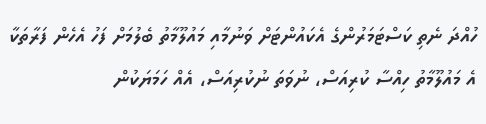ހުއްދަ ނެތި ކަސްޓަމަރުންގެ އެކައުންޓަށް ވަނުމާއި މައުލޫމާތު ބެލުމަށް ފަހު އެހެން ފަރާތަކާ އެ މައުލޫމާތު ހިއްސާ ކުރިއަސް، ނުވަތަ ނުކުރިއަސް، އެއް ހަމަޔަކުން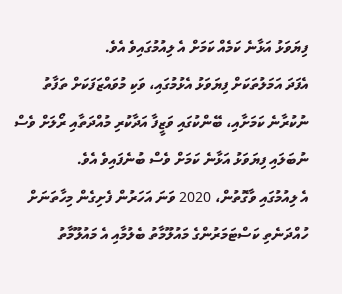ފިޔަވަޅު އަޅާނެ ކަމެއް ކަމަށް އެ ލިއުމުގައިވެ އެވެ.
އެފަދަ އަމަލުތަކަށް ފިޔަވަޅު އެޅުމުގައި، ވަކި މުވައްޒަފަކަށް ތަފާތު ނުކުރާނެ ކަމަށާއި، ބޭންކުގައި ވަޒީފާ އަދާކުރި މުއްދަތާއި ރޯލަށް ވެސް ނުބަލައި ފިޔަވަޅު އަޅާނެ ކަމަށް ވެސް ބުނެފައިވެ އެވެ.
އެ ލިއުމުގައި ވާގޮތުން، 2020 ވަނަ އަހަރުން ފެށިގެން މިހާތަނަށް ހުއްދަނެތި ކަސްޓަމަރުންގެ މައުލޫމާތު ބެލުމާއި އެ މައުލޫމާތު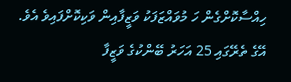ހިއްސާކޮށްގެން ހަ މުވައްޒަފަކު ވަޒީފާއިން ވަކިކޮށްފައިވެ އެވެ. އޭގެ ތެރޭގައި 25 އަހަރު ބޭންކުގެ ވަޒީފާ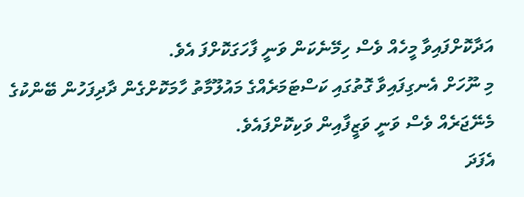އަދާކޮށްފައިވާ މީހެއް ވެސް ހިމޭނެކަން ވަނީ ފާހަގަކޮށްފަ އެވެ.
މި ނޫހަށް އެނގިފައިވާ ގޮތުގައި ކަސްޓަމަރެއްގެ މައުލޫމާތު ހާމަކޮށްގެން ދާދިފަހުން ބޭންކުގެ މެނޭޖަރެއް ވެސް ވަނީ ވަޒީފާއިން ވަކިކޮށްފައެވެ.
އެފަދަ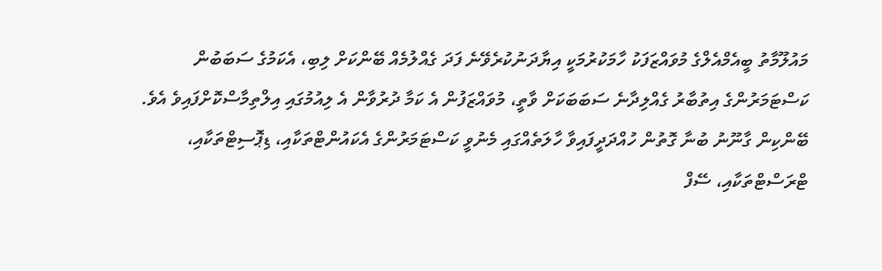މައުލޫމާތު ބީއެމްއެލްގެ މުވައްޒަފަކު ހާމަކުރުމަކީ އިޔާދަނުކުރެވޭނެ ފަދަ ގެއްލުމެއް ބޭންކަށް ލިބި، އެކަމުގެ ސަބަބުން ކަސްޓަމަރުންގެ އިތުބާރު ގެއްލިދާނެ ސަބަބަކަށް ވާތީ، މުވައްޒަފުން އެ ކަމާ ދުރުވާން އެ ލިއުމުގައި އިލްތިމާސްކޮށްފައިވެ އެވެ.
ބޭންކިން ގާނޫނު ބުނާ ގޮތުން ހުއްދަދީފައިވާ ހާލަތެއްގައި މެނުވީ ކަސްޓަމަރުންގެ އެކައުންޓްތަކާއި، ޑިޕޮސިޓްތަކާއި، ޓްރަސްޓްތަކާއި، ސޭފް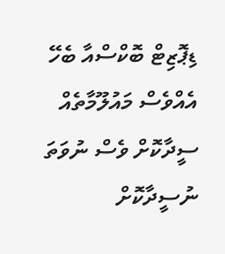ޑިޕޮޒިޓް ބޮކްސްއާ ބެހޭ އެއްވެސް މައުލޫމާތެއް ސީދާކޮށް ވެސް ނުވަތަ ނުސީދާކޮށް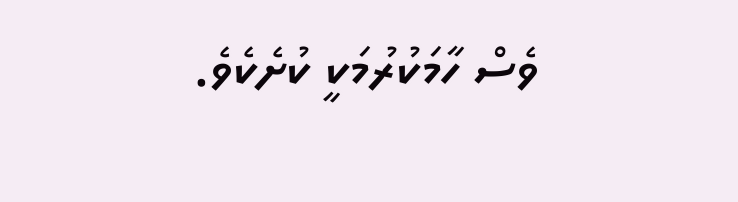ވެސް ހާމަކުރުމަކީ ކުށެކެވެ.